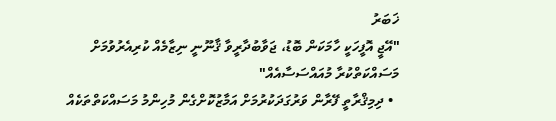ޚަބަރު
"އޭޖީ އޮފީހަކީ ހާމަކަން ބޮޑު، ޖަވާބުދާރީވާ ޤާނޫނީ ނިޒާމެއް ކުރިއެރުވުމަށް މަސައްކަތްކުރާ މުއައްސަސާއެއް"
  • ދިމިޤްރާތީ ފޭރާން ވަރުގަދަކުރުމަށް އަމާޒުކޮށްގެން މުހިންމު މަސައްކަތްތަކެއް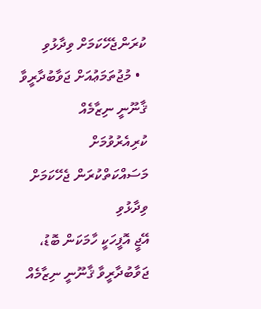ކުރަންޖެހޭކަމަށް ވިދާޅުވި
  • މުޖުތަމަޢުއަށް ޖަވާބުދާރީވާ ޤާނޫނީ ނިޒާމެއް ކުރިއެރުވުމަށް މަސައްކަތްކުރަން ޖެހޭކަމަށް ވިދާޅުވި
އޭޖީ އޮފީހަކީ ހާމަކަން ބޮޑު، ޖަވާބުދާރީވާ ޤާނޫނީ ނިޒާމެއް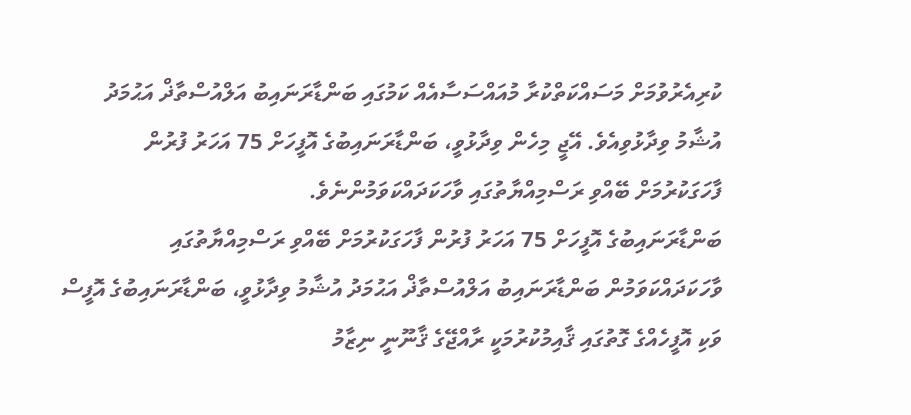ކުރިއެރުވުމަށް މަސައްކަތްކުރާ މުއައްސަސާއެއް ކަމުގައި ބަންޑާރަނައިބު އަލްއުސްތާޛް އަޙުމަދު އުޝާމު ވިދާޅުވިއެވެ. އޭޖީ މިހެން ވިދާޅުވީ، ބަންޑާރަނައިބުގެ އޮފީހަށް 75 އަހަރު ފުރުން ފާހަގަކުރުމަށް ބޭއްވި ރަސްމިއްޔާތުގައި ވާހަކަދައްކަވަމުންނެވެ.
ބަންޑާރަނައިބުގެ އޮފީހަށް 75 އަހަރު ފުރުން ފާހަގަކުރުމަށް ބޭއްވި ރަސްމިއްޔާތުގައި ވާހަކަދައްކަވަމުން ބަންޑާރަނައިބު އަލްއުސްތާޛް އަޙުމަދު އުޝާމު ވިދާޅުވީ، ބަންޑާރަނައިބުގެ އޮފީސް ވަކި އޮފީހެއްގެ ގޮތުގައި ޤާއިމުކުރުމަކީ ރާއްޖޭގެ ޤާނޫނީ ނިޒާމު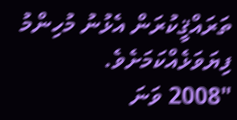ތަރައްޤީކުރަން އެޅުނު މުހިންމު ފިޔަވަޅެއްކަމަށެވެ.
"2008 ވަނަ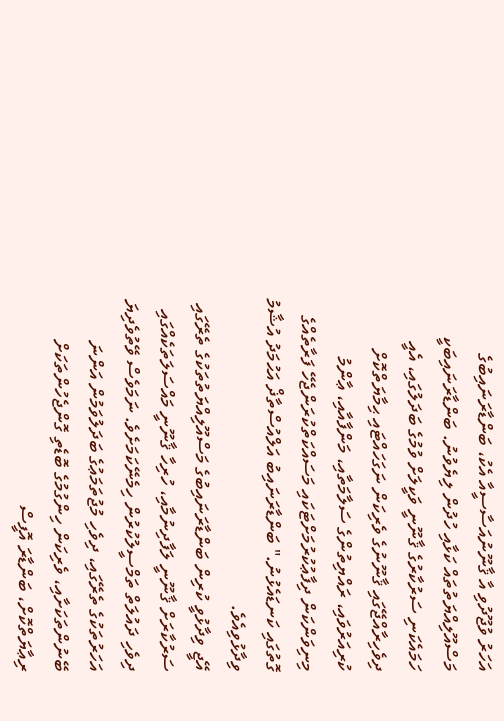އަހަރު ވުޖޫދުވި އާ ޤާނޫނުއަސާސީއާ އެކު، ބަންޑާރަނައިބުގެ މަސްއޫލިއްޔަތުތައް ކަޅާއި ހުދުން ލިޔެވުނު. ބަންޑާރަނައިބަކީ ހަމައެކަނި ސަރުކާރުގެ ޤާނޫނީ ވަކީލަށް ވުމުގެ ބަދަލުގައި، އެއީ ދިވެހިރާއްޖޭގައި ޤާނޫނުގެ ވެރިކަން ނަގަހައްޓައި ޙިމާޔަތްކޮށް ކުރިއަރުވައި، ރައްޔިތުންގެ ސަލާމަތާއި، މަންފާއާއި، ޢާންމު މިނިވަންކަން ދިފާޢުކުރުމަށްޓަކައި މަސައްކަތްކުރަންޖެހޭ ފަރާތެއްގެ ގޮތުގައި ކަނޑައެޅުނު." ބަންޑާރަނައިބު އަލްއުސްތާޛް އަޙުމަދު އުޝާމު ވިދާޅުވިއެވެ.
އޭޖީ ވިދާޅުވީ ކުރިން ބަންޑާރަނައިބުގެ މަސްއޫލިއްޔަތުތަކުގެ ތެރޭގައި ސަރުކާރަށް ޤާނޫނީ ލަފާދިނުމާއި، ހުރިހާ ޤާނޫނީ މައްސަލަތަކެއްގައި ދިވެހި ދައުލަތް ތަމްސީލުކުރުން ހިމެނޭކަމަށެވެ. ނަމަވެސް ވޭތުވެދިޔަ އަހަރުތަކުގެ ތެރޭގައި، ދިވެހި މުޖުތަމަޢުގެ ބަދަލުވަމުން އަންނަ ބޭނުންތަކަށާއި، ވެރިކަން ހިންގުމުގެ ބޮޑެތި ގޮންޖެހުންތަކަށް ރިޢާޔަތްކޮށް، ބަންޑާރަ އޮފީސް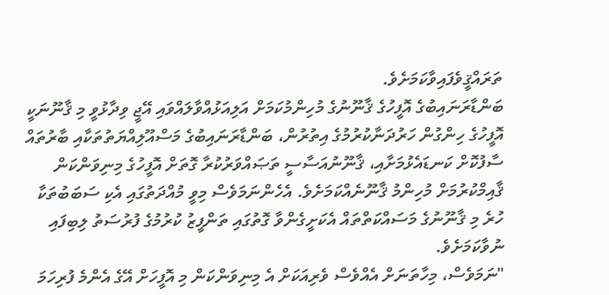ތަރައްޤީވެފައިވާކަމަށެވެ.
ބަންޑާރަނައިބުގެ އޮފީހުގެ ޤާނޫނުގެ މުހިންމުކަމަށް އަލިއަޅުއްވާލައްވައި އޭޖީ ވިދާޅުވީ މި ޤާނޫނަކީ އޮފީހުގެ ހިންގުން ހަރުދަނާކުރުމުގެ އިތުރުން، ބަންޑާރަނައިބުގެ މަސްއޫލިއްޔަތުތަކާއި ބާރުތައް ސާފުކޮށް ކަނޑައެޅުމަށާއި، ޤާނޫނުއަސާސީ ތަޞައްވަރުކުރާ ގޮތަށް އޮފީހުގެ މިނިވަންކަން ޤާއިމްކުރުމަށް މުހިންމު ޤާނޫނެއްކަމަށެވެ. އެހެންނަމަވެސް މިވީ މުއްދަތުގައި އެކި ސަބަބުތަކާ ހުރެ މި ޤާނޫނުގެ މަސައްކަތްތައް އެކަށީގެންވާ ގޮތުގައި ތަންފީޒު ކުރުމުގެ ފުރުސަތު ލިބިފައި ނުވާކަމަށެވެ.
"ނަމަވެސް، މިހާތަނަށް އެއްވެސް ވެރިއަކަށް އެ މިނިވަންކަން މި އޮފީހަށް އޭގެ އެންމެ ފުރިހަމަ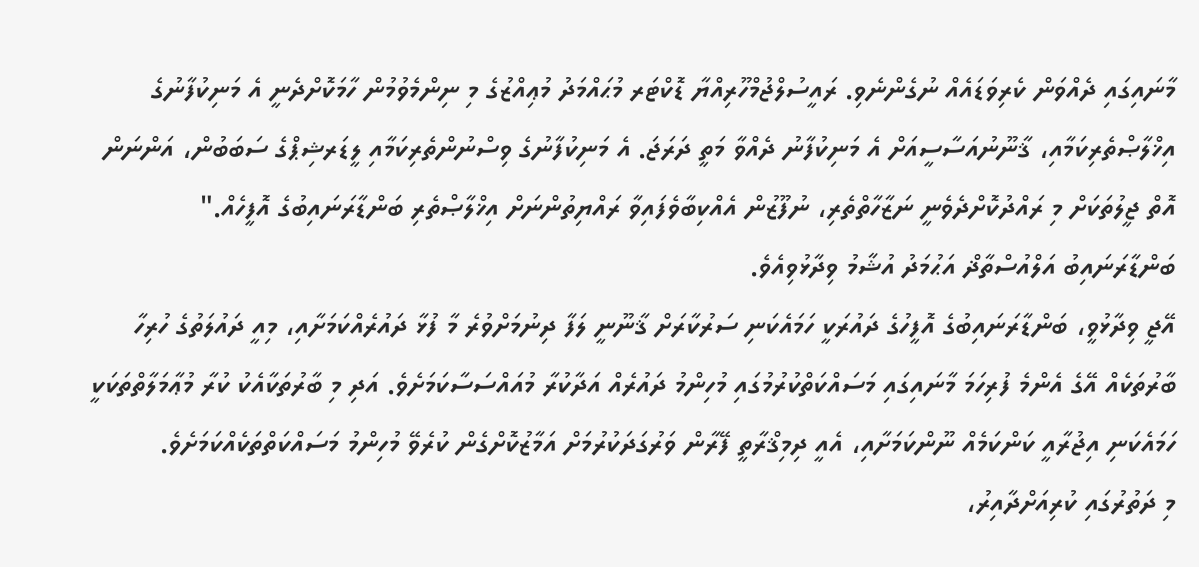މާނައިގައި ދެއްވަން ކެރިވަޑައެއް ނުގެންނެވި. ރައީސުލްޖުމްހޫރިއްޔާ ޑޮކްޓަރ މުޙައްމަދު މުޢިއްޒުގެ މި ނިންމެވުމުން ހާމަކޮށްދެނީ އެ މަނިކުފާނުގެ އިޚްލާޞްތެރިކަމާއި، ޤާނޫނުއަސާސީއަށް އެ މަނިކުފާނު ދެއްވާ މަތީ ދަރަޖަ. އެ މަނިކުފާނުގެ ވިސްނުންތެރިކަމާއި ލީޑަރޝިޕްގެ ސަބަބުން، އަންނަން އޮތް ޖީލުތަކަށް މި ރައްދުކޮށްދެވެނީ ނަޒާހާތްތެރި، ނުފޫޒުން އެއްކިބާވެފައިވާ ރައްޔިތުންނަށް އިޚްލާޞްތެރި ބަންޑާރަނައިބުގެ އޮފީހެއް." ބަންޑާރަނައިބު އަލްއުސްތާޛް އަޙުމަދު އުޝާމު ވިދާޅުވިއެވެ.
އޭޖީ ވިދާޅުވީ، ބަންޑާރަނައިބުގެ އޮފީހުގެ ދައުރަކީ ހަމައެކަނި ސަރުކާރަށް ޤާނޫނީ ލަފާ ދިނުމަށްވުރެ މާ ފުޅާ ދައުރެއްކަމަށާއި، މިއީ ދައުލަތުގެ ހުރިހާ ބާރުތަކެއް އޭގެ އެންމެ ފުރިހަމަ މާނައިގައި މަސައްކަތްކުރުމުގައި މުހިންމު ދައުރެއް އަދާކުރާ މުއައްސަސާކަމަށެވެ. އަދި މި ބާރުތަކާއެކު ކުރާ މުޢާމަލާތްތަކަކީ ހަމައެކަނި އިޖުރާއީ ކަންކަމެއް ނޫންކަމަށާއި، އެއީ ދިމިޤްރާތީ ފޭރާން ވަރުގަދަކުރުމަށް އަމާޒުކޮށްގެން ކުރެވޭ މުހިންމު މަސައްކަތްތަކެއްކަމަށެވެ.
މި ދަތުރުގައި ކުރިއަށްދާއިރު،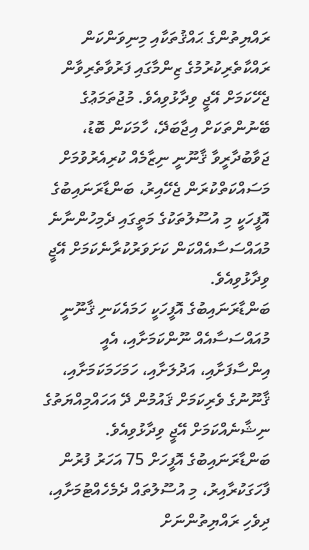ރައްޔިތުންގެ ޙައްޤުތަކާއި މިނިވަންކަން ރައްކާތެރިކުރުމުގެ ޒިންމާގައި ފަރުވާތެރިވާން ޖެހޭކަމަށް އޭޖީ ވިދާޅުވިއެވެ. މުޖުތަމަޢުގެ ބޭނުންތަކަށް އިޖާބަދޭ، ހާމަކަން ބޮޑު، ޖަވާބުދާރީވާ ޤާނޫނީ ނިޒާމެއް ކުރިއެރުވުމަށް މަސައްކަތްކުރަން ޖެހޭއިރު، ބަންޑާރަނައިބުގެ އޮފީހަކީ މި އުސޫލުތަކުގެ މަތީގައި ދެމިހުންނާނެ މުއައްސަސާއެއްކަން ކަށަވަރުކުރާނެކަމަށް އޭޖީ ވިދާޅުވިއެވެ.
ބަންޑާރަނައިބުގެ އޮފީހަކީ ހަމައެކަނި ޤާނޫނީ މުއައްސަސާއެއް ނޫންކަމަށާއި، އެއީ އިންސާފަށާއި، އަދުލަށާއި، ހަމަހަމަކަމަށާއި، ޤާނޫނުގެ ވެރިކަމަށް ޤައުމުން ދޭ އަހައްމިއްޔަތުގެ ނިޝާނެއްކަމަށް އޭޖީ ވިދާޅުވިއެވެ. ބަންޑާރަނައިބުގެ އޮފީހަށް 75 އަހަރު ފުރުން ފާހަގަކުރާއިރު، މި އުސޫލުތައް ދެމެހެއްޓުމަށާއި، ދިވެހި ރައްޔިތުންނަށް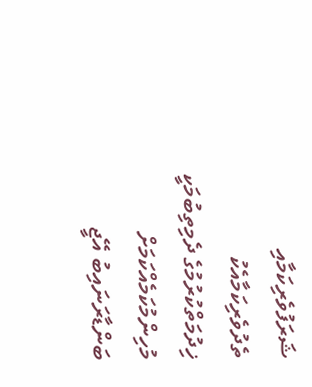ޝަރަފުވެރިކަމާއި ތެދުވެރިކަމާއެކު ޚިދުމަތްކުރުމުގެ ދެމިތިބުމަކީ މުހިންމުކަމެއްކަމަށް ބަންޑާރަނައިބު އޭޖީ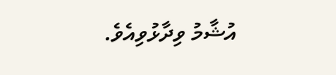އުޝާމު ވިދާޅުވިއެވެ.